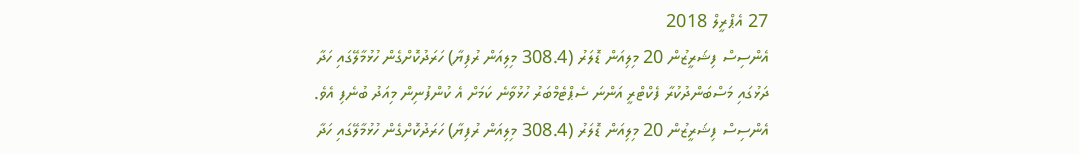27 އެޕްރީލް 2018
އެންސިސް ފިޝަރީޒުން 20 މިލިއަން ޑޮލަރު (308.4 މިލިއަން ރުފިޔާ) ހަރަދުކޮށްގެން ހުޅުމާލޭގައި ހަދާ ދަޅުގައި މަސްބަންދުކުރާ ފެކްޓްރީ އަންނަ ސެޕްޓެމްބަރު ހުޅުވާނެ ކަމަށް އެ ކުންފުނިން މިއަދު ބުނެފި އެވެ.
އެންސިސް ފިޝަރީޒުން 20 މިލިއަން ޑޮލަރު (308.4 މިލިއަން ރުފިޔާ) ހަރަދުކޮށްގެން ހުޅުމާލޭގައި ހަދާ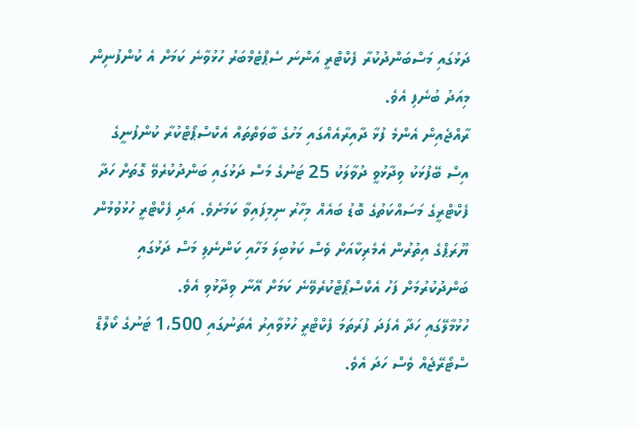ދަޅުގައި މަސްބަންދުކުރާ ފެކްޓްރީ އަންނަ ސެޕްޓެމްބަރު ހުޅުވާނެ ކަމަށް އެ ކުންފުނިން މިއަދު ބުނެފި އެވެ.
ރާއްޖެއިން އެންމެ ފުޅާ ދާއިރާއެއްގައި މަހުގެ ބާވަތްތައް އެކްސްޕޯޓްކުރާ ކުންފުނީގެ އިސް ބޭފުޅަކު ވިދާޅުވީ ދުވާލަކު 25 ޓަނުގެ މަސް ދަޅުގައި ބަންދުކުރެވޭ ގޮތަށް ހަދާ ފެކްޓްރީގެ މަސައްކަތުގެ ބޮޑު ބައެއް މިހާރު ނިމިފައިވާ ކަމަށެވެ. އަދި ފެކްޓްރީ ހުޅުވުމުން ޔޫރަޕްގެ އިތުރުން އެމެރިކާއަށް ވެސް ކަޅުބިލަ މަހާއި ކަންނެލި މަސް ދަޅުގައި ބަންދުކުރުމަށް ފަހު އެކްސްޕޯޓްކުރެވޭނެ ކަމަށް އޭނާ ވިދާޅުވި އެވެ.
ހުޅުމާލޭގައި ހަދާ އެފަދަ ފުރަތަމަ ފެކްޓްރީ ހުޅުވާއިރު އެތަނުގައި 1،500 ޓަނުގެ ކޯލްޑް ސްޓޯރޭޖެއް ވެސް ހަދަ އެވެ.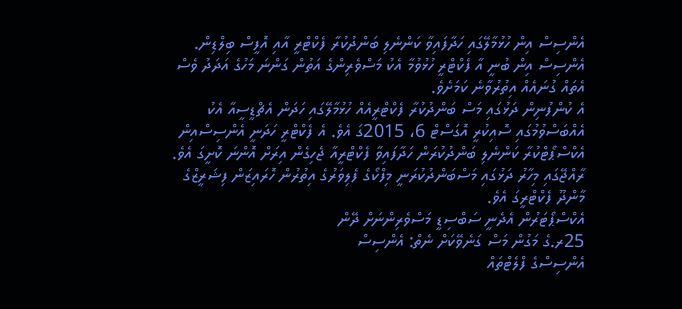އެންސިސް އިން ހުޅުމާލޭގައި ހަދާފައިވާ ކަންނެލި ބަންދުކުރާ ފެކްޓްރީ އާއި އޮފީސް ބިލްޑިން.
އެންސިސް އިން ބުނީ އާ ފެކްޓްރީ ހުޅުވުމާ އެކު މަސްވެރިންގެ އަތުން ގަންނަ މަހުގެ އަދަދު ވެސް އެތައް ގުނައެއް އިތުރުވާނެ ކަމަށެވެ.
އެ ކުންފުނިން ދަޅުގައި މަސް ބަންދުކުރާ ފެކްޓްރީއެއް ހުޅުމާލޭގައި ހަދަން އެޗްޑީސީއާ އެކު އެއްބަސްވުމުގައި ސޮއިކުރީ އޮގަސްޓް 6، 2015ގަ އެވެ. އެ ފެކްޓްރީ ހަދަނީ އެންސިސްއިން އެކްސްޕޯޓްކުރާ ކަންނެލި ބަންދުކުރަން ހަދާފައިވާ ފެކްޓްރީއާ ޖެހިގެން އިރަށް އޮންނަ ކޮށީގަ އެވެ.
ރާއްޖޭގައި މިހާރު ދަޅުގައި މަސްބަންދުކުރަނީ މިފްކޯގެ ފެލިވަރުގެ އިތުރުން ހޮރައިޒަން ފިޝަރީޒްގެ މާންދޫ ފެކްޓްރީގަ އެވެ.
އެކްސްޕޯޓަރުން އެދެނީ ސަބްސިޑީ މަސްވެރިންނަށް ދޭން
25ރ.ގެ މަގުން މަސް ގަނެވޭކަށް ނެތް: އެންސިސް
އެންސިސްގެ ފްލެޓްތައް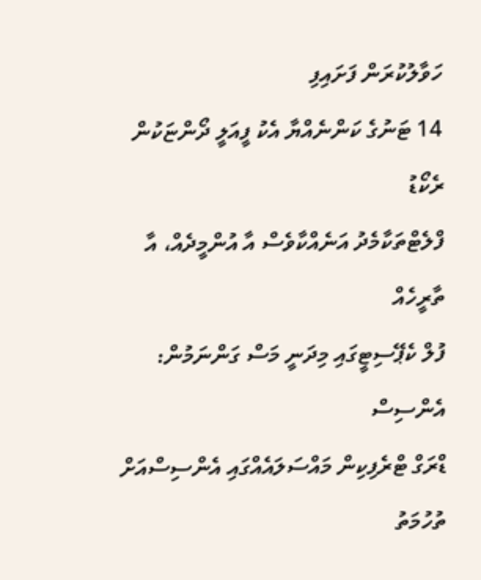ހަވާލުކުރަން ފަށައިފި
14 ޓަނުގެ ކަންނެއްޔާ އެކު ފީއަލީ ދޯންޏަކުން ރެކޯޑު
ފްލެޓްތަކާމެދު އަނެއްކާވެސް އާ އުންމީދެއް، އާ ތާރީހެއް
ފުލް ކެޕޭސިޓީގައި މިދަނީ މަސް ގަންނަމުން: އެންސިސް
ޑްރަގް ޓްރެފިކިން މައްސަލައެއްގައި އެންސިސްއަށް ތުހުމަތު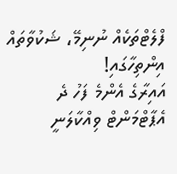ފްލެޓްތަކެއް ނުނިމޭ، ޝަކުވާތައް އިންތިހާގައި!
އައިރާގެ އެންމެ ފަހު ދެ އެޕާޓްމަންޓް ވިއްކާލަނީ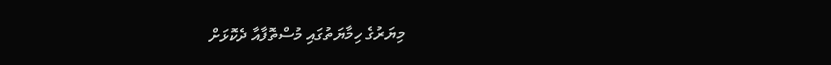މިޔަރުގެ ހިމާޔަތުގައި މުސްތޮފާއާ ދެކޮޅަށް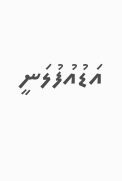އަޑުއުފުލަނީ